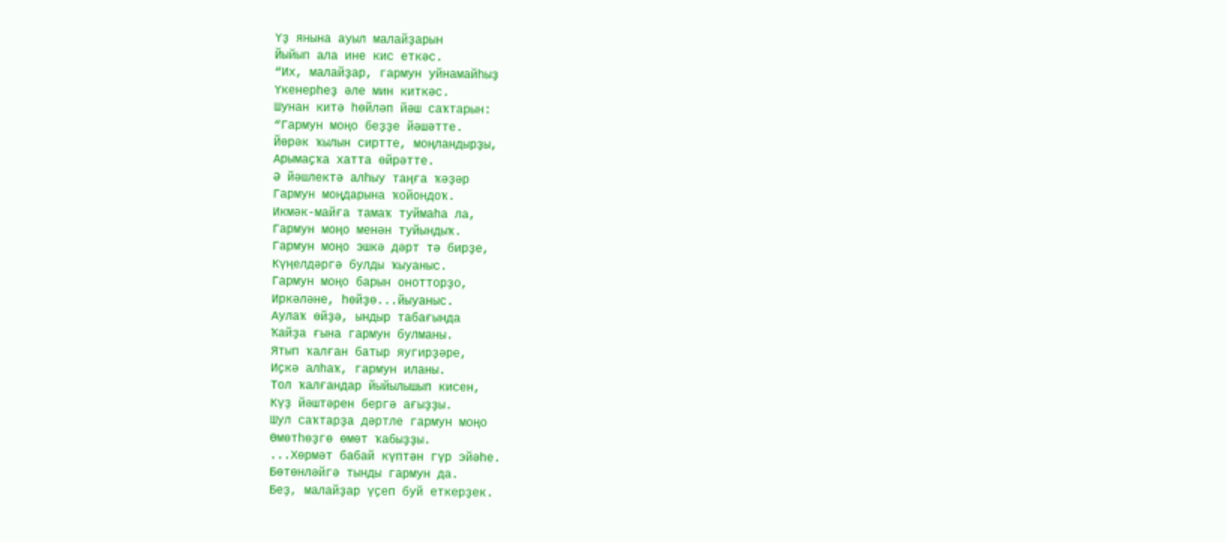Үҙ янына ауыл малайҙарын
Йыйып ала ине кис еткәс.
“Их, малайҙар, гармун уйнамайһыҙ
Үкенерһеҙ әле мин киткәс.
Шунан китә һөйләп йәш саҡтарын:
“Гармун моңо беҙҙе йәшәтте.
Йөрәк ҡылын сиртте, моңландырҙы,
Арымаҫҡа хатта өйрәтте.
Ә йәшлектә алһыу таңға ҡәҙәр
Гармун моңдарына ҡойондоҡ.
Икмәк-майға тамаҡ туймаһа ла,
Гармун моңо менән туйындыҡ.
Гармун моңо эшкә дәрт тә бирҙе,
Күңелдәргә булды ҡыуаныс.
Гармун моңо барын онотторҙо,
Иркәләне, һөйҙө...йыуаныс.
Аулаҡ өйҙә, ындыр табағында
Ҡайҙа ғына гармун булманы.
Ятып ҡалған батыр яугирҙәре,
Иҫкә алһаҡ, гармун иланы.
Тол ҡалғандар йыйылышып кисен,
Күҙ йәштәрен бергә ағыҙҙы.
Шул саҡтарҙа дәртле гармун моңо
Өмөтһөҙгө өмөт ҡабыҙҙы.
...Хөрмәт бабай күптән гүр эйәһе.
Бөтөнләйгә тынды гармун да.
Беҙ, малайҙар үҫеп буй еткерҙек.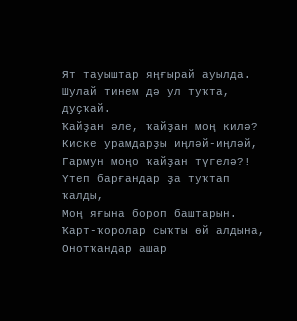Ят тауыштар яңғырай ауылда.
Шулай тинем дә ул туҡта, дуҫҡай.
Ҡайҙан әле, ҡайҙан моң килә?
Киске урамдарҙы иңләй-иңләй,
Гармун моңо ҡайҙан түгелә?!
Үтеп барғандар ҙа туҡтап ҡалды,
Моң яғына бороп баштарын.
Ҡарт-ҡоролар сыҡты өй алдына,
Онотҡандар ашар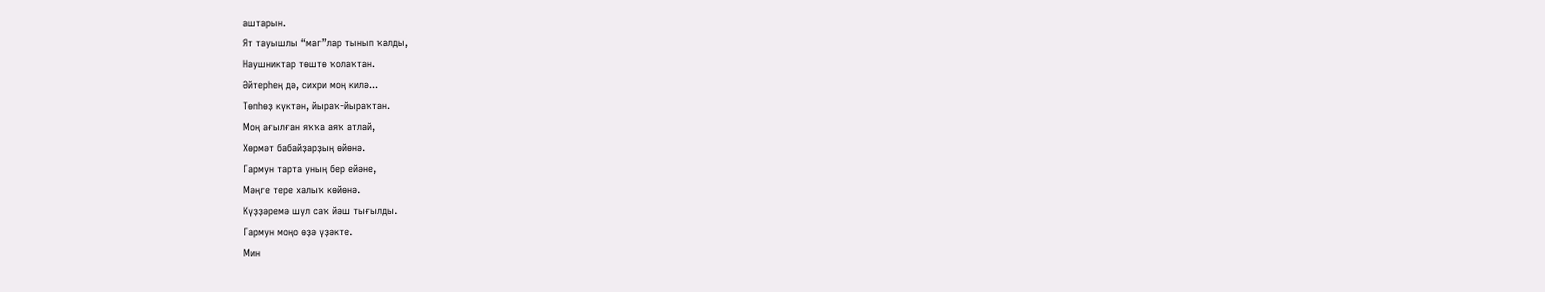аштарын.
Ят тауышлы “маг”лар тынып ҡалды,
Наушниктар төштө ҡолаҡтан.
Әйтерһең дә, сихри моң килә...
Төпһөҙ күктән, йыраҡ-йыраҡтан.
Моң ағылған яҡҡа аяҡ атлай,
Хөрмәт бабайҙарҙың өйөнә.
Гармун тарта уның бер ейәне,
Мәңге тере халыҡ көйөнә.
Күҙҙәремә шул саҡ йәш тығылды.
Гармун моңо өҙә үҙәкте.
Мин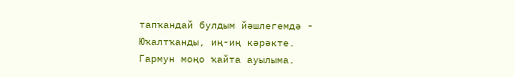тапҡандай булдым йәшлегемдә -
Юҡалтҡанды, иң-иң кәрәкте.
Гармун моңо ҡайта ауылыма.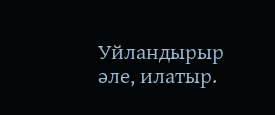Уйландырыр әле, илатыр.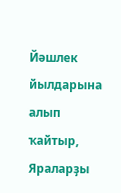Йәшлек йылдарына алып ҡайтыр,
Яраларҙы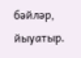бәйләр, йыуатыр.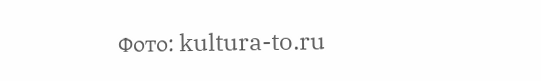Фото: kultura-to.ru